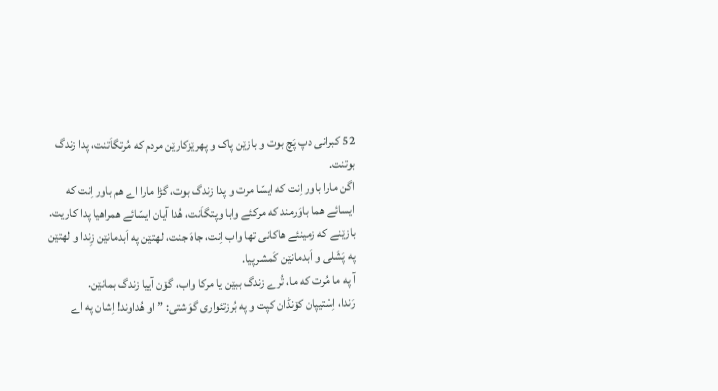52 کبرانی دپ پَچ بوت و بازێن پاک و پهرێزکارێن مردم که مُرتگاَتنت، پدا زندگ بوتنت.
اگن مارا باور اِنت که ایسّا مرت و پدا زندگ بوت، گڑا مارا اے هم باور اِنت که ایسائے هما باوَرمند که مرکئے وابا وپتگاَنت، هُدا آیان ایسّائے همراهیا پدا کاریت.
بازێنے که زمینئے هاکانی تها واب اِنت، جاهَ جنت، لهتێن په اَبدمانێن زِندا و لهتێن په پَشَلی و اَبدمانێن کَمشرپیا.
آ په ما مُرت که ما، تُرے زندگ ببێن یا مرکا واب، گۆن آییا زندگ بمانێن.
رَندا، اِسْتیپان کۆنڈان کپت و په بُرزتئواری گوَشتی: ”او هُداوند! اِشان په اے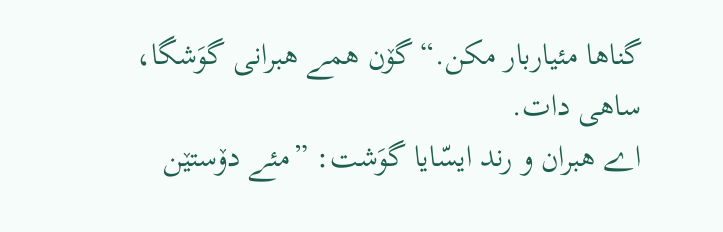گناها مئیاربار مکن.“ گۆن همے هبرانی گوَشگا، ساهی دات.
اے هبران و رند ایسّایا گوَشت: ”مئے دۆستێن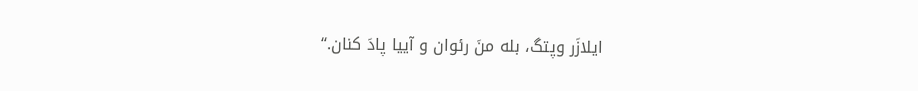ایلازَر وپتگ، بله منَ رئوان و آییا پادَ کنان.“